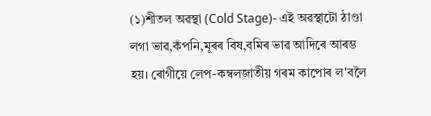(১)শীতল অৱস্থা (Cold Stage)- এই অৱস্থাটো ঠাণ্ডা লগা ভাৱ,কঁপনি,মূৰৰ বিষ,বমিৰ ভাৱ আদিৰে আৰম্ভ হয়। ৰোগীয়ে লেপ-কম্বলজাতীয় গৰম কাপোৰ ল'বলৈ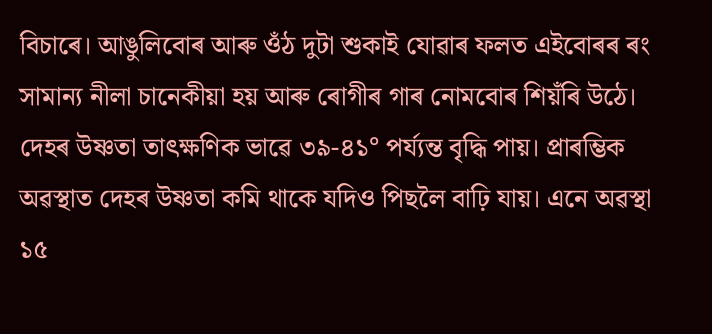বিচাৰে। আঙুলিবোৰ আৰু ওঁঠ দুটা শুকাই যোৱাৰ ফলত এইবোৰৰ ৰং সামান্য নীলা চানেকীয়া হয় আৰু ৰোগীৰ গাৰ নোমবোৰ শিয়ঁৰি উঠে। দেহৰ উষ্ণতা তাৎক্ষণিক ভাৱে ৩৯-৪১° পৰ্য্যন্ত বৃদ্ধি পায়। প্ৰাৰম্ভিক অৱস্থাত দেহৰ উষ্ণতা কমি থাকে যদিও পিছলৈ বাঢ়ি যায়। এনে অৱস্থা ১৫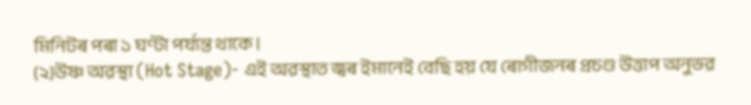মিনিটৰ পৰা ১ ঘণ্টা পৰ্য্যন্ত থাকে।
(২)উষ্ণ অৱস্থা (Hot Stage)- এই অৱস্থাত জ্বৰ ইমানেই বেছি হয় যে ৰোগীজনৰ প্ৰচণ্ড উত্তাপ অনুভৱ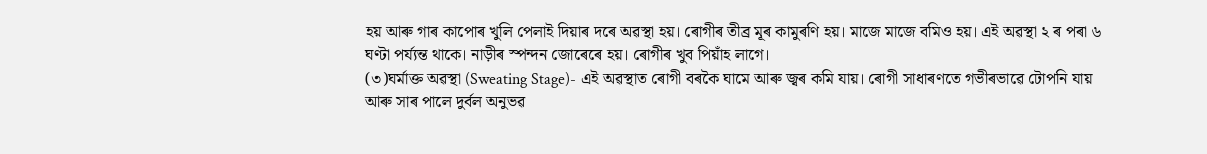হয় আৰু গাৰ কাপোৰ খুলি পেলাই দিয়াৰ দৰে অৱস্থা হয়। ৰোগীৰ তীব্ৰ মূৰ কামুৰণি হয়। মাজে মাজে বমিও হয়। এই অৱস্থা ২ ৰ পৰা ৬ ঘণ্টা পৰ্য্যন্ত থাকে। নাড়ীৰ স্পন্দন জোৰেৰে হয়। ৰোগীৰ খুব পিয়াঁহ লাগে।
(৩)ঘৰ্মাক্ত অৱস্থা (Sweating Stage)- এই অৱস্থাত ৰোগী বৰকৈ ঘামে আৰু জ্বৰ কমি যায়। ৰোগী সাধাৰণতে গভীৰভাৱে টোপনি যায় আৰু সাৰ পালে দুৰ্বল অনুভৱ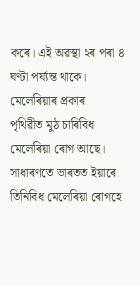কৰে। এই অৱস্থা ২ৰ পৰা ৪ ঘণ্টা পৰ্য্যন্ত থাকে।
মেলেৰিয়াৰ প্ৰকাৰ
পৃথিৱীত মুঠ চাৰিবিধ মেলেৰিয়া ৰোগ আছে। সাধাৰণতে ভাৰতত ইয়াৰে তিনিবিধ মেলেৰিয়া ৰোগহে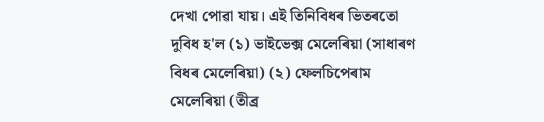দেখা পোৱা যায়। এই তিনিবিধৰ ভিতৰতো দুবিধ হ'ল (১) ভাইভেক্স মেলেৰিয়া (সাধাৰণ বিধৰ মেলেৰিয়া) (২) ফেলচিপেৰাম মেলেৰিয়া (তীব্ৰ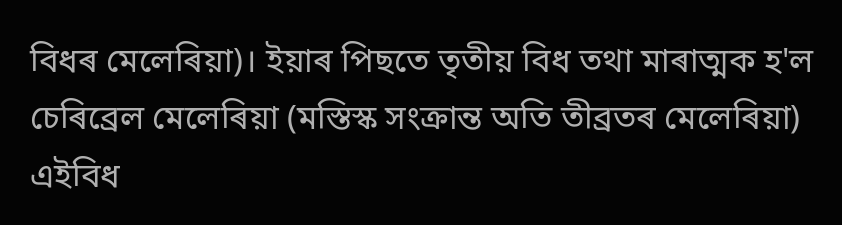বিধৰ মেলেৰিয়া)। ইয়াৰ পিছতে তৃতীয় বিধ তথা মাৰাত্মক হ'ল চেৰিব্ৰেল মেলেৰিয়া (মস্তিস্ক সংক্ৰান্ত অতি তীব্ৰতৰ মেলেৰিয়া) এইবিধ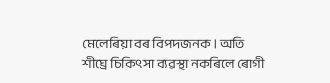মেলেৰিয়া বৰ বিপদজনক। অতি শীঘ্ৰে চিকিৎসা ব্যৱস্থা নকৰিলে ৰোগী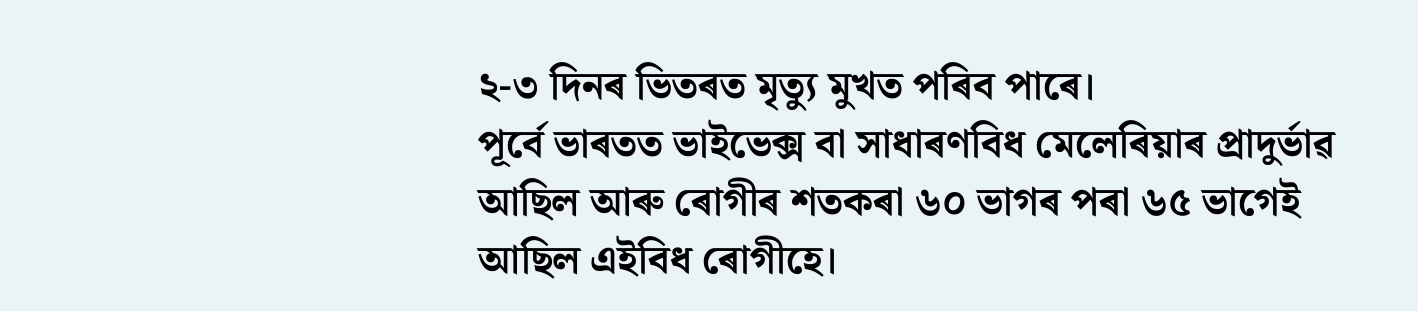২-৩ দিনৰ ভিতৰত মৃত্যু মুখত পৰিব পাৰে।
পূৰ্বে ভাৰতত ভাইভেক্স বা সাধাৰণবিধ মেলেৰিয়াৰ প্ৰাদুৰ্ভাৱ আছিল আৰু ৰোগীৰ শতকৰা ৬০ ভাগৰ পৰা ৬৫ ভাগেই আছিল এইবিধ ৰোগীহে।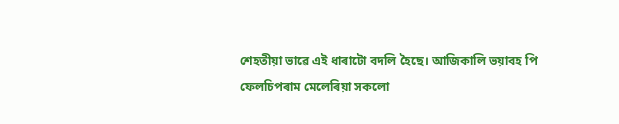শেহতীয়া ভাৱে এই ধাৰাটো বদলি হৈছে। আজিকালি ভয়াবহ পি ফেলচিপৰাম মেলেৰিয়া সকলো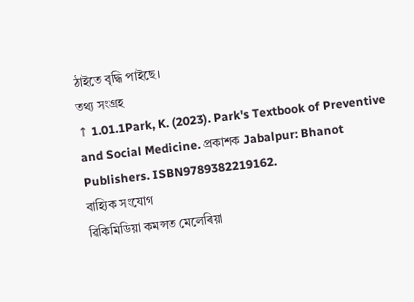ঠাইতে বৃদ্ধি পাইছে।
তথ্য সংগ্ৰহ
↑ 1.01.1Park, K. (2023). Park's Textbook of Preventive and Social Medicine. প্ৰকাশক Jabalpur: Bhanot Publishers. ISBN9789382219162.
বাহ্যিক সংযোগ
ৱিকিমিডিয়া কমন্সত মেলেৰিয়া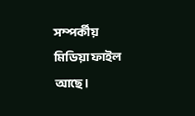সম্পৰ্কীয় মিডিয়া ফাইল আছে।